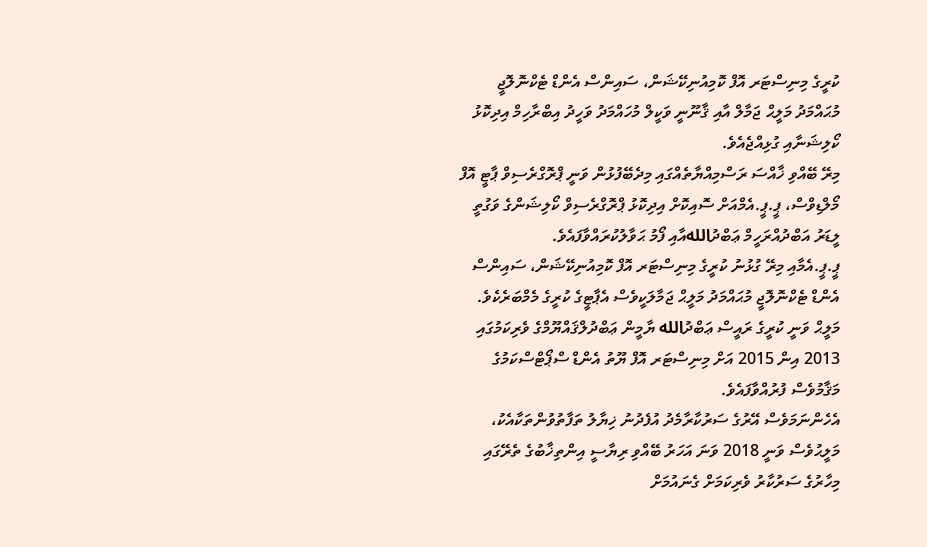ކުރީގެ މިނިސްޓަރ އޮފް ކޮމިއުނިކޭޝަން، ސައިންސް އެންޑް ޓެކްނޮލޮޖީ މުޙައްމަދު މަލީޙް ޖަމާލް އާއި ޤާނޫނީ ވަކީލް މުހައްމަދު ވަހީދު އިބްރާހިމް އިދިކޮޅު ކޯލިޝަނާއި ގުޅިއްޖެއެވެ.
މިރޭ ބޭއްވި ޚާއްސަ ރަސްމިއްޔާތެއްގައި މިދެބޭފުޅުން ވަނީ ޕްރޮގްރެސިވް ޕާޓީ އޮފް މޯލްޑިވްސް، ޕީ.ޕީ.އެމްއަށް ސޮއިކޮށް އިދިކޮޅު ޕްރޮގްރެސިވް ކޯލިޝަންގެ ވަގުތީ ލީޑަރު އަބްދުއްރަހީމް ޢަބްދުاللهއާއި ފޯމު ޙަވާލުކުރައްވާފައެވެ.
ޕީ.ޕީ.އެމާއި މިރޭ ގުޅުނު ކުރީގެ މިނިސްޓަރ އޮފް ކޮމިއުނިކޭޝަން، ސައިންސް އެންޑް ޓެކްނޮލޮޖީ މުޙައްމަދު މަލީޙް ޖަމާލަކީވެސް އެޕާޓީގެ ކުރީގެ މެމްބަރެކެވެ. މަލީޙް ވަނީ ކުރީގެ ރައީސް ޢަބްދުالله ޔާމީން ޢަބްދުލްޤައްޔޫމްގެ ވެރިކަމުގައި 2013 އިން 2015 އަށް މިނިސްޓަރ އޮފް ޔޫތު އެންޑް ސްޕޯޓްސްކަމުގެ މަޤާމުވެސް ފުރުއްވާފައެވެ.
އެހެންނަމަވެސް އޭރުގެ ސަރުކާރާމެދު އުފެދުނު ޚިޔާލު ތަފާތުވުންތަކާއެކު، މަލީޙުވެސް ވަނީ 2018 ވަނަ އަހަރު ބޭއްވި ރިޔާސީ އިންތިޚާބުގެ ތެރޭގައި މިހާރުގެ ސަރުކާރު ވެރިކަމަށް ގެނައުމަށް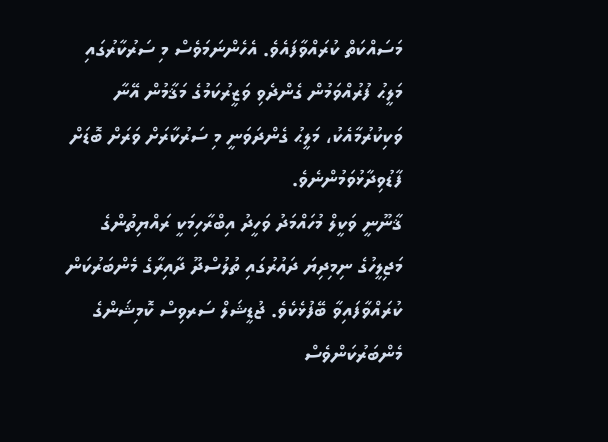މަސައްކަތް ކުރައްވާފައެވެ. އެހެންނަމަވެސް މި ސަރުކާރުގައި މަލީޙު ފުރުއްވަމުން ގެންދެވި ވަޒީރުކަމުގެ މަޤާމުން އޭނާ ވަކިކުރުމާއެކު، މަލީޙު ގެންދަވަނީ މި ސަރުކާރަށް ވަރަށް ބޮޑަށް ފާޑުވިދާޅުވަމުންނެވެ.
ޤާނޫނީ ވަކީލް މުހައްމަދު ވަހީދު އިބްރާހިމަކީ ރައްޔިތުންގެ މަޖިލީހުގެ ނިމިދިޔަ ދައުރުގައި ތުލުސްދޫ ދާއިރާގެ މެންބަރުކަން ކުރައްވާފައިވާ ބޭފުޅެކެވެ. ޖުޑީޝަލް ސަރވިސް ކޮމިޝަންގެ މެންބަރުކަންވެސް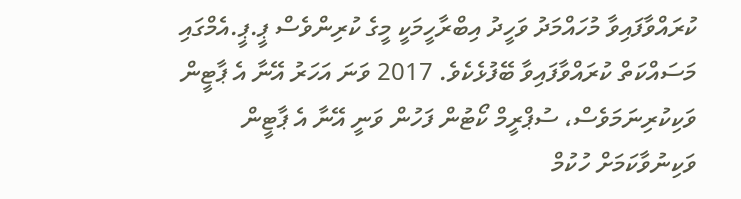ކުރައްވާފައިވާ މުހައްމަދު ވަހީދު އިބްރާހީމަކީ މީގެ ކުރިންވެސް ޕީ.ޕީ.އެމްގައި މަސައްކަތް ކުރައްވާފައިވާ ބޭފުޅެކެވެ. 2017 ވަނަ އަހަރު އޭނާ އެ ޕާޓީން ވަކިކުރިނަމަވެސް، ސުޕްރީމް ކޯޓުން ފަހުން ވަނީ އޭނާ އެ ޕާޓީން ވަކިނުވާކަމަށް ހުކުމް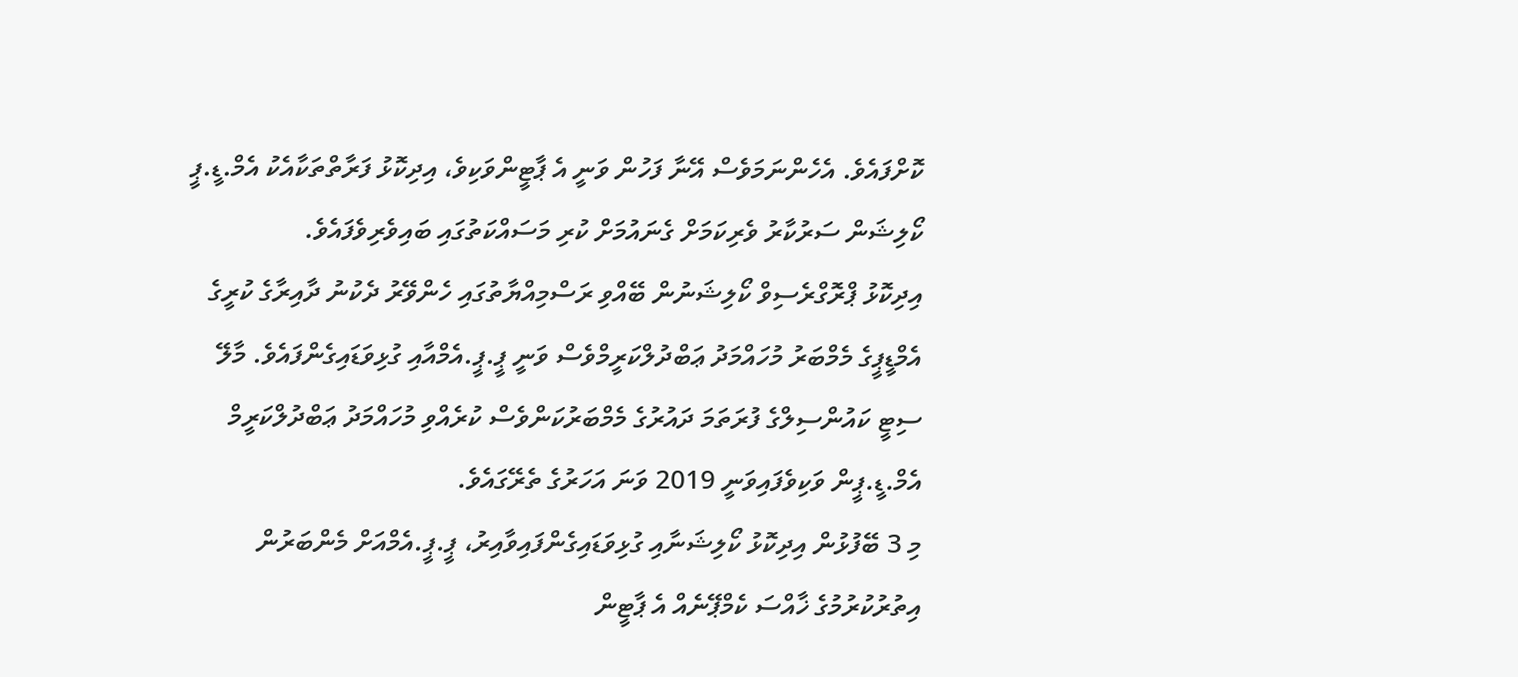ކޮށްފައެވެ. އެހެންނަމަވެސް އޭނާ ފަހުން ވަނީ އެ ޕާޓީންވަކިވެ، އިދިކޮޅު ފަރާތްތަކާއެކު އެމް.ޑީ.ޕީ ކޯލިޝަން ސަރުކާރު ވެރިކަމަށް ގެނައުމަށް ކުރި މަސައްކަތުގައި ބައިވެރިވެފައެވެ.
އިދިކޮޅު ޕްރޮގްރެސިވް ކޯލިޝަނުން ބޭއްވި ރަސްމިއްޔާތުގައި ހެންވޭރު ދެކުނު ދާއިރާގެ ކުރީގެ އެމްޑީޕީގެ މެމްބަރު މުހައްމަދު ޢަބްދުލްކަރީމްވެސް ވަނީ ޕީ.ޕީ.އެމްއާއި ގުޅިވަޑައިގެންފައެވެ. މާލޭ ސިޓީ ކައުންސިލްގެ ފުރަތަމަ ދައުރުގެ މެމްބަރުކަންވެސް ކުރެއްވި މުހައްމަދު ޢަބްދުލްކަރީމް އެމް.ޑީ.ޕީން ވަކިވެފައިވަނީ 2019 ވަނަ އަހަރުގެ ތެރޭގައެވެ.
މި 3 ބޭފުޅުން އިދިކޮޅު ކޯލިޝަނާއި ގުޅިވަޑައިގެންފައިވާއިރު، ޕީ.ޕީ.އެމްއަށް މެންބަރުން އިތުރުކުރުމުގެ ޚާއްސަ ކެމްޕޭނެއް އެ ޕާޓީން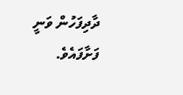ދާދިފަހުން ވަނީ ފަށާފައެވެ.